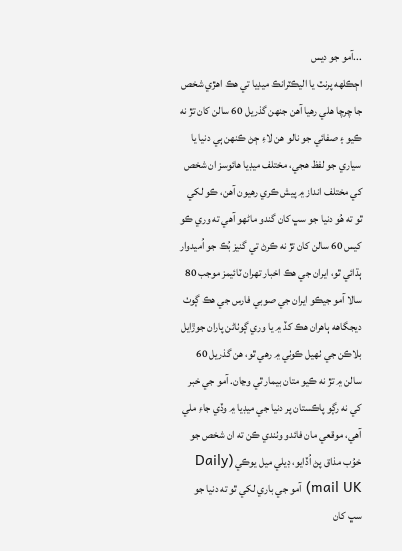...آمو جو ديس
اڄڪلهه پرنٽ يا اليڪٽرانڪ ميڊيا تي هڪ اهڙي شخص جا چرچا هلي رهيا آهن جنهن گذريل 60 سالن کان تڙ نه ڪيو ۽ صفائي جو نالو هن لاءِ ڄڻ ڪنهن ٻي دنيا يا سياري جو لفظ هجي، مختلف ميڊيا هائوسز ان شخص کي مختلف انداز ۾ پيش ڪري رهيون آهن، ڪو لکي ٿو ته هُو دنيا جو سڀ کان گندو ماڻهو آهي ته وري ڪو کيس 60 سالن کان تڙ نه ڪرڻ تي گنيز بُڪ جو اُميدوار ٻڌائي ٿو، ايران جي هڪ اخبار تهران ٽائيمز موجب 80 سالا آمو جيڪو ايران جي صوبي فارس جي هڪ ڳوٺ ديجگاهه ٻاهران هڪ کڏ ۾ يا وري ڳوٺاڻن پاران جوڙايل بلاڪن جي ٺهيل ڪوٺي ۾ رهي ٿو، هن گذريل 60 سالن ۾ تڙ نه ڪيو متان بيمار ٿي وڃان. آمو جي خبر کي نه رڳو پاڪستان پر دنيا جي ميڊيا ۾ وڏي جاءِ ملي آهي، موقعي مان فائدو وٺندي ڪن ته ان شخص جو خوُب مذاق پڻ اُڏايو، ڊيلي ميل يوڪي (Daily mail UK) آمو جي باري لکي ٿو ته دنيا جو سڀ کان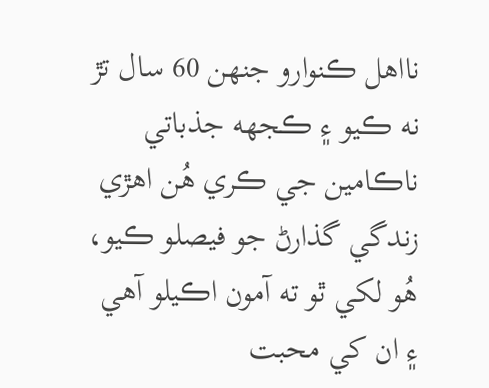نااهل ڪنوارو جنهن 60 سال تڙ نه ڪيو ۽ ڪجهه جذباتي ناڪامين جي ڪري هُن اهڙي زندگي گذارڻ جو فيصلو ڪيو، هُو لکي ٿو ته آمون اڪيلو آهي ۽ ان کي محبت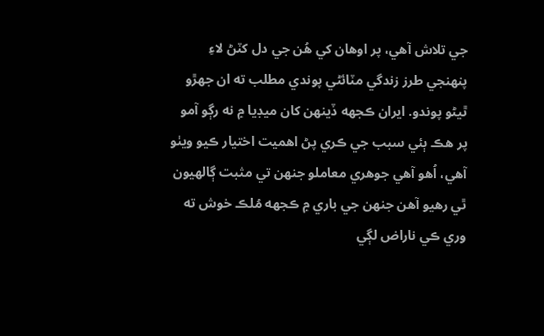جي تلاش آهي، پر اوهان کي هُن جي دل کٽڻ لاءِ پنهنجي طرز زندگي مٽائڻي پوندي مطلب ته ان جهڙو ٿيڻو پوندو. ايران ڪجهه ڏينهن کان ميڊيا ۾ نه رڳو آمو پر هڪ ٻئي سبب جي ڪري پڻ اهميت اختيار ڪيو ويٺو آهي، اُهو آهي جوهري معاملو جنهن تي مثبت ڳالهيون ٿي رهيو آهن جنهن جي باري ۾ ڪجهه مُلڪ خوش ته وري ڪي ناراض لڳي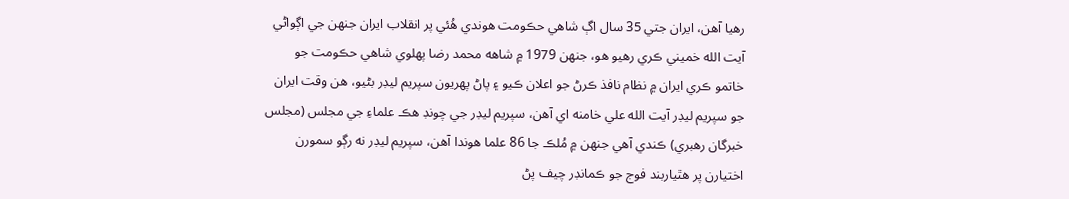رهيا آهن، ايران جتي 35 سال اڳ شاهي حڪومت هوندي هُئي پر انقلاب ايران جنهن جي اڳواڻي آيت الله خميني ڪري رهيو هو، جنهن 1979 ۾ شاهه محمد رضا پهلوي شاهي حڪومت جو خاتمو ڪري ايران ۾ نظام نافذ ڪرڻ جو اعلان ڪيو ۽ پاڻ پهريون سپريم ليڊر بڻيو، هن وقت ايران جو سپريم ليڊر آيت الله علي خامنه اي آهن، سپريم ليڊر جي چونڊ هڪ علماءِ جي مجلس (مجلس خبرگان رهبري) ڪندي آهي جنهن ۾ مُلڪ جا 86 علما هوندا آهن، سپريم ليڊر نه رڳو سمورن اختيارن پر هٿياربند فوج جو ڪمانڊر چيف پڻ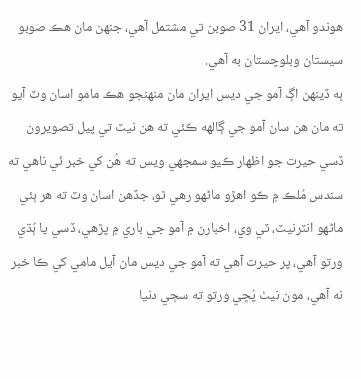هوندو آهي، ايران 31 صوبن تي مشتمل آهي، جنهن مان هڪ صوبو سيستان وبلوچستان به آهي.
ٻه ڏينهن اڳ آمو جي ديس ايران مان منهنجو هڪ مامو اسان وٽ آيو ته مان هن سان آمو جي ڳالهه ڪئي ته هن نيٽ تي پيل تصويرون ڏسي حيرت جو اظهار ڪيو سمجهي ويس ته هُن کي خبر ئي ناهي ته سندس مُلڪ ۾ ڪو اهڙو ماڻهو رهي ٿو، جڏهن اسان وٽ ته هر ٻئي ماڻهو انٽرنيٽ، ٽي وي، اخبارن ۾ آمو جي باري ۾ پڙهي، ڏسي يا ٻُڌي ورتو آهي، پر حيرت آهي ته آمو جي ديس مان آيل مامي کي ڪا خبر نه آهي، مون نيٺ پُڇي ورتو ته سڄي دنيا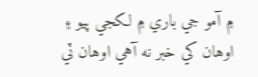۾ آمو جي باري ۾ لکجي پيو ۽ اوهان کي خبر نه آهي اوهان ٽي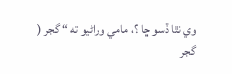وي نٿا ڏسو ڇا ؟، مامي وراڻيو ته “ گجر ( گجر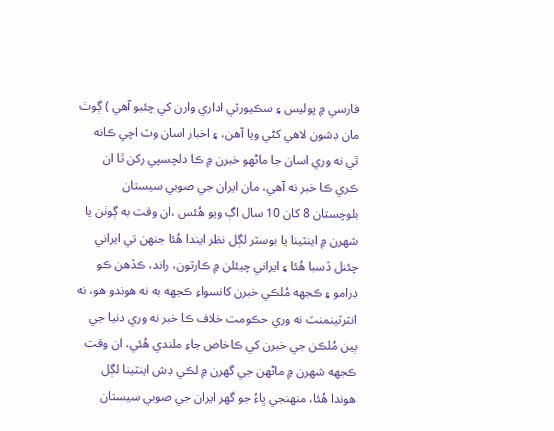فارسي ۾ پوليس ۽ سڪيورٽي اداري وارن کي چئبو آهي ) ڳوٺ مان ڊشون لاهي کڻي ويا آهن، ۽ اخبار اسان وٽ اچي ڪانه ٿي نه وري اسان جا ماڻهو خبرن ۾ ڪا دلچسپي رکن ٿا ان ڪري ڪا خبر نه آهي، مان ايران جي صوبي سيستان بلوچستان 8 کان 10 سال اڳ ويو هُئس ،ان وقت به ڳوٺن يا شهرن ۾ اينٽينا يا بوسٽر لڳل نظر ايندا هُئا جنهن تي ايراني چئنل ڏسبا هُئا ۽ ايراني چيئلن ۾ ڪارٽون، راند، ڪڏهن ڪو ڊرامو ۽ ڪجهه مُلڪي خبرن کانسواءِ ڪجهه به نه هوندو هو، نه انٽرٽينمنٽ نه وري حڪومت خلاف ڪا خبر نه وري دنيا جي ٻين مُلڪن جي خبرن کي ڪاخاص جاءِ ملندي هُئي، ان وقت ڪجهه شهرن ۾ ماڻهن جي گهرن ۾ لڪي ڊش اينٽينا لڳل هوندا هُئا، منهنجي ڀاءُ جو گهر ايران جي صوبي سيستان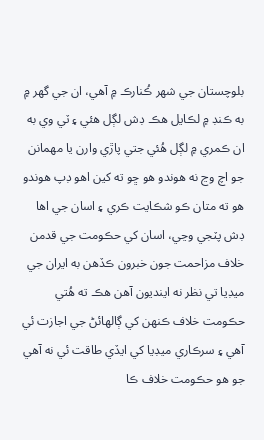بلوچستان جي شهر ڪُنارڪ ۾ آهي، ان جي گهر ۾ به ڪنڊ ۾ لڪايل هڪ ڊش لڳل هئي ۽ ٽي وي به ان ڪمري ۾ لڳل هُئي جتي پاڙي وارن يا مهمانن جو اچ وڃ نه هوندو هو ڇو ته کين اهو ڊپ هوندو هو ته متان ڪو شڪايت ڪري ۽ اسان جي اها ڊش پٽجي وڃي، اسان کي حڪومت جي قدمن خلاف مزاحمت جون خبرون ڪڏهن به ايران جي ميڊيا تي نظر نه اينديون آهن هڪ ته هُتي حڪومت خلاف ڪنهن کي ڳالهائڻ جي اجازت ئي آهي ۽ سرڪاري ميڊيا کي ايڏي طاقت ئي نه آهي جو هو حڪومت خلاف ڪا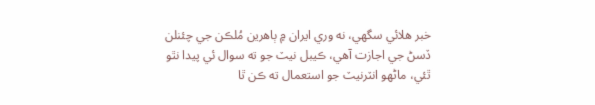خبر هلائي سگهي، نه وري ايران ۾ ٻاهرين مُلڪن جي چئنلن ڏسڻ جي اجازت آهي، ڪيبل نيٽ جو ته سوال ئي پيدا نٿو ٿئي، ماڻهو انٽرنيٽ جو استعمال ته ڪن ٿا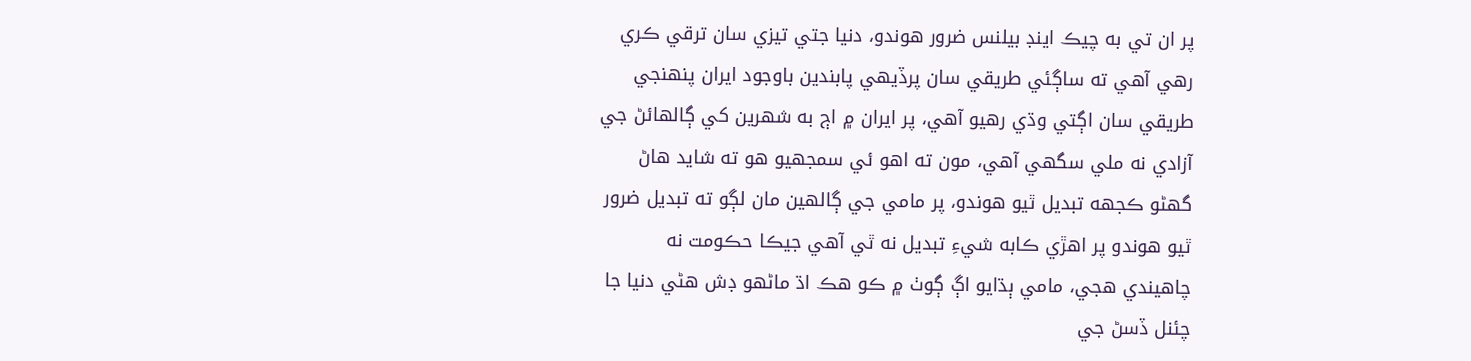پر ان تي به چيڪ اينڊ بيلنس ضرور هوندو، دنيا جتي تيزي سان ترقي ڪري رهي آهي ته ساڳئي طريقي سان پرڏيهي پابندين باوجود ايران پنهنجي طريقي سان اڳتي وڌي رهيو آهي، پر ايران ۾ اڄ به شهرين کي ڳالهائڻ جي آزادي نه ملي سگهي آهي، مون ته اهو ئي سمجهيو هو ته شايد هاڻ گهڻو ڪجهه تبديل ٿيو هوندو، پر مامي جي ڳالهين مان لڳو ته تبديل ضرور ٿيو هوندو پر اهڙي ڪابه شيءِ تبديل نه ٿي آهي جيڪا حڪومت نه چاهيندي هجي، مامي ٻڌايو اڳ ڳوٺ ۾ ڪو هڪ اڌ ماڻهو ڊش هڻي دنيا جا چئنل ڏسڻ جي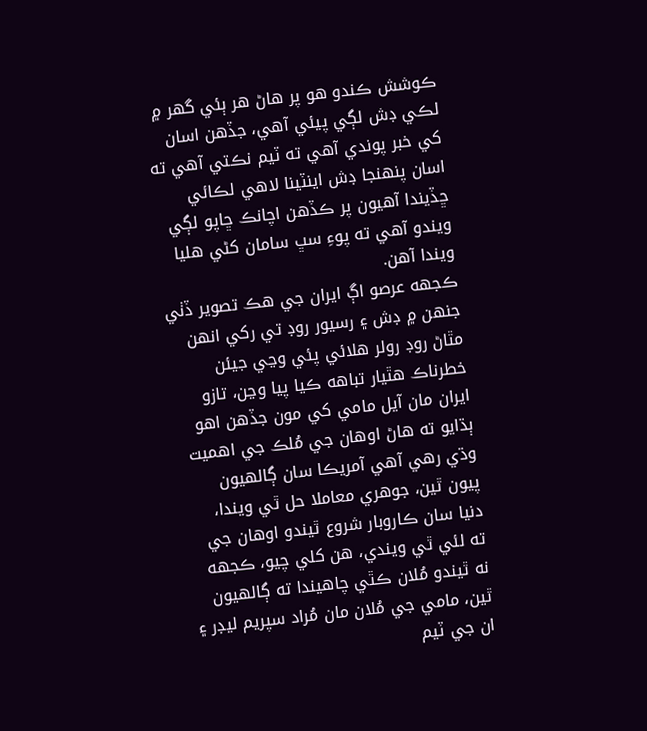ڪوشش ڪندو هو پر هاڻ هر ٻئي گهر ۾ لڪي ڊش لڳي پيئي آهي، جڏهن اسان کي خبر پوندي آهي ته ٽيم نڪتي آهي ته اسان پنهنجا ڊش اينٽينا لاهي لڪائي ڇڏيندا آهيون پر ڪڏهن اچانڪ ڇاپو لڳي ويندو آهي ته پوءِ سڀ سامان کڻي هليا ويندا آهن.
ڪجهه عرصو اڳ ايران جي هڪ تصوير ڏٺي جنهن ۾ ڊش ۽ رسيور روڊ تي رکي انهن مٿاڻ روڊ رولر هلائي پئي وڃي جيئن خطرناڪ هٿيار تباهه ڪيا پيا وڃن، تازو ايران مان آيل مامي کي مون جڏهن اهو ٻڌايو ته هاڻ اوهان جي مُلڪ جي اهميت وڌي رهي آهي آمريڪا سان ڳالهيون پيون ٿين، جوهري معاملا حل ٿي ويندا، دنيا سان ڪاروبار شروع ٿيندو اوهان جي ته لئي ٿي ويندي، هن کلي چيو، ڪجهه نه ٿيندو مُلان ڪٿي چاهيندا ته ڳالهيون ٿين، مامي جي مُلان مان مُراد سپريم ليڊر ۽ ان جي ٽيم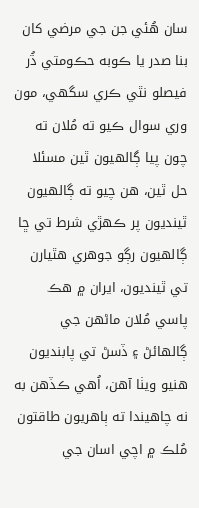سان هُئي جن جي مرضي کان بنا صدر يا ڪوبه حڪومتي ڌُر فيصلو نٿي ڪري سگهي، مون وري سوال ڪيو ته مُلان ته چون پيا ڳالهيون ٿين مسئلا حل ٿين، هن چيو ته ڳالهيون ٿينديون پر ڪهڙي شرط تي ڇا ڳالهيون رڳو جوهري هٿيارن تي ٿينديون، ايران ۾ هڪ پاسي مُلان ماڻهن جي ڳالهائڻ ۽ ڏسڻ تي پابنديون هنيو ويٺا آهن، اُهي ڪڏهن به نه چاهيندا ته ٻاهريون طاقتون مُلڪ ۾ اچي اسان جي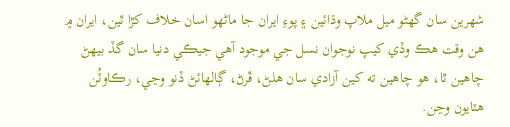شهرين سان گهڻو ميل ملاپ وڌائين ۽ پوءِ ايران جا ماڻهو اسان خلاف کڙا ٿين، ايران ۾ هن وقت هڪ وڏي کيپ نوجوان نسل جي موجود آهي جيڪي دنيا سان گڏ بيهڻ چاهين ٿا، هو چاهين ته کين آزادي سان هلڻ، ڦرڻ، ڳالهائڻ ڏنو وڃي، رڪاوٽُن هٽايون وڃن.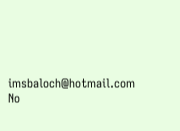imsbaloch@hotmail.com
No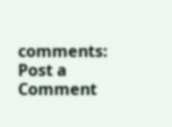comments:
Post a Comment